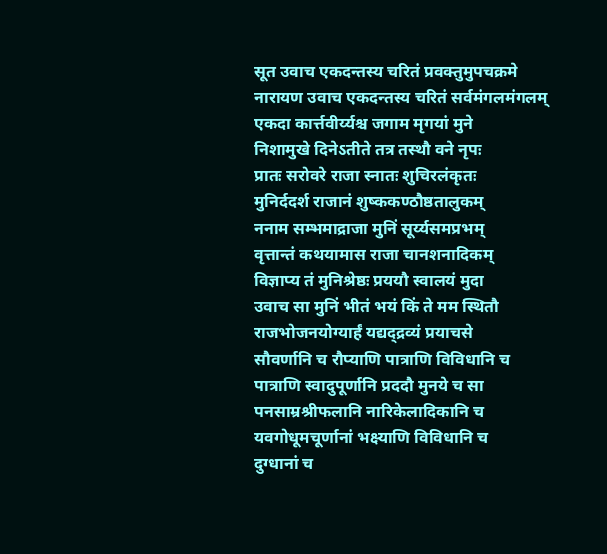सूत उवाच एकदन्तस्य चरितं प्रवक्तुमुपचक्रमे
नारायण उवाच एकदन्तस्य चरितं सर्वमंगलमंगलम्
एकदा कार्त्तवीर्य्यश्च जगाम मृगयां मुने
निशामुखे दिनेऽतीते तत्र तस्थौ वने नृपः
प्रातः सरोवरे राजा स्नातः शुचिरलंकृतः
मुनिर्ददर्श राजानं शुष्ककण्ठौष्ठतालुकम्
ननाम सम्भमाद्राजा मुनिं सूर्य्यसमप्रभम्
वृत्तान्तं कथयामास राजा चानशनादिकम्
विज्ञाप्य तं मुनिश्रेष्ठः प्रययौ स्वालयं मुदा
उवाच सा मुनिं भीतं भयं किं ते मम स्थितौ
राजभोजनयोग्यार्हं यद्यद्द्रव्यं प्रयाचसे
सौवर्णानि च रौप्याणि पात्राणि विविधानि च
पात्राणि स्वादुपूर्णानि प्रददौ मुनये च सा
पनसाम्रश्रीफलानि नारिकेलादिकानि च
यवगोधूमचूर्णानां भक्ष्याणि विविधानि च
दुग्धानां च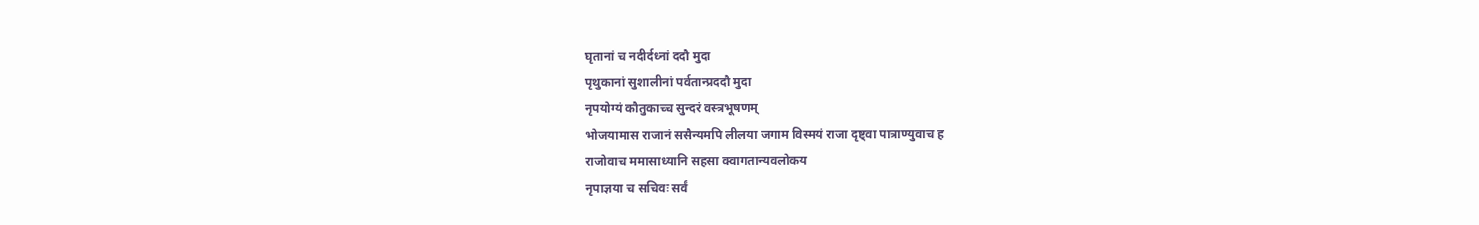घृतानां च नदीर्दध्नां ददौ मुदा
पृथुकानां सुशालीनां पर्वतान्प्रददौ मुदा
नृपयोग्यं कौतुकाच्च सुन्दरं वस्त्रभूषणम्
भोजयामास राजानं ससैन्यमपि लीलया जगाम विस्मयं राजा दृष्ट्वा पात्राण्युवाच ह
राजोवाच ममासाध्यानि सहसा क्वागतान्यवलोकय
नृपाज्ञया च सचिवः सर्वं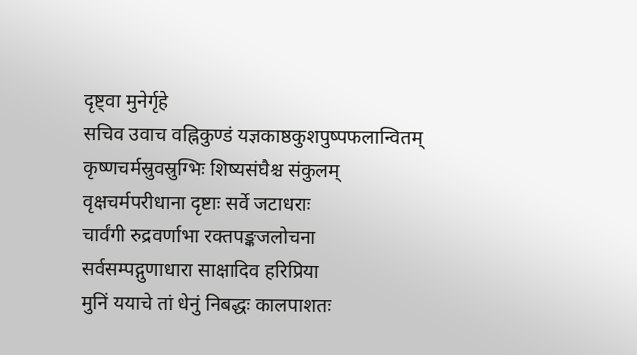दृष्ट्वा मुनेर्गृहे
सचिव उवाच वह्निकुण्डं यज्ञकाष्ठकुशपुष्पफलान्वितम्
कृष्णचर्मस्रुवस्रुग्भिः शिष्यसंघैश्च संकुलम्
वृक्षचर्मपरीधाना दृष्टाः सर्वे जटाधराः
चार्वंगी रुद्रवर्णाभा रक्तपङ्कजलोचना
सर्वसम्पद्गुणाधारा साक्षादिव हरिप्रिया
मुनिं ययाचे तां धेनुं निबद्धः कालपाशतः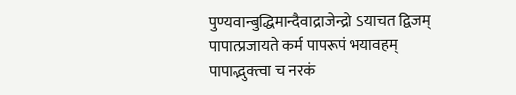पुण्यवान्बुद्धिमान्दैवाद्राजेन्द्रो ऽयाचत द्विजम्
पापात्प्रजायते कर्म पापरूपं भयावहम्
पापाद्भुक्त्वा च नरकं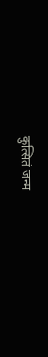कुत्सितं जन्म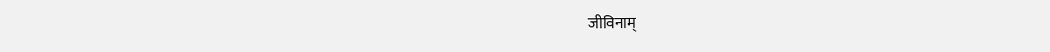जीविनाम्